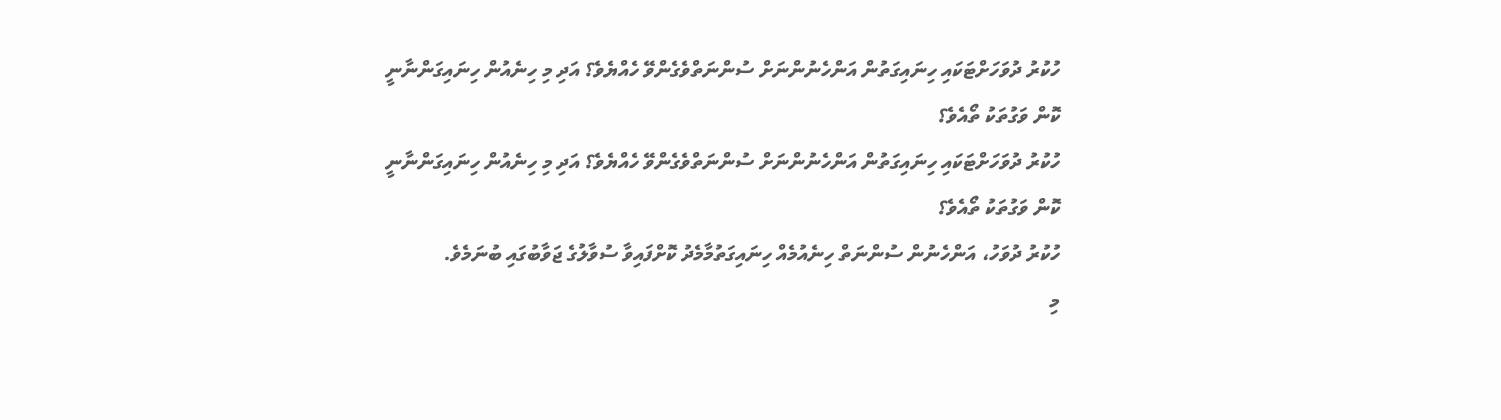ހުކުރު ދުވަހަށްޓަކައި ހިނައިގަތުން އަންހެނުންނަށް ސުންނަތްވެގެންވޭ ހެއްޔެވެ؟ އަދި މި ހިނެއުން ހިނައިގަންނާނީ ކޮން ވަގުތަކު ތޯއެވެ؟
ހުކުރު ދުވަހަށްޓަކައި ހިނައިގަތުން އަންހެނުންނަށް ސުންނަތްވެގެންވޭ ހެއްޔެވެ؟ އަދި މި ހިނެއުން ހިނައިގަންނާނީ ކޮން ވަގުތަކު ތޯއެވެ؟
ހުކުރު ދުވަހު، އަންހެނުން ސުންނަތް ހިނެއުމެއް ހިނައިގަތުމާމެދު ކޮށްފައިވާ ސުވާލުގެ ޖަވާބުގައި ބުނަމެވެ.
މި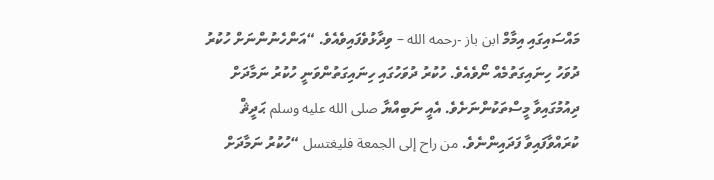މައްސައިގައި އިމާމް ابن باز -رحمه الله – ވިދާޅުވެފައިވެއެވެ. “އަންހެނުންނަށް ހުކުރު ދުވަހު ހިނައިގަތުމެއް ނޯވެއެވެ. ހުކުރު ދުވަހުގައި ހިނައިގަތުންވަނީ ހުކުރު ނަމާދަށް ދިއުމުގައިވާ މީސްތަކުންނަށެވެ. އެއީ ނަބިއްޔާ صلى الله عليه وسلم ޙަދީޘް ކުރައްވާފައިވާ ފަދައިންނެވެ. من راح إلى الجمعة فليغتسل “ހުކުރު ނަމާދަށް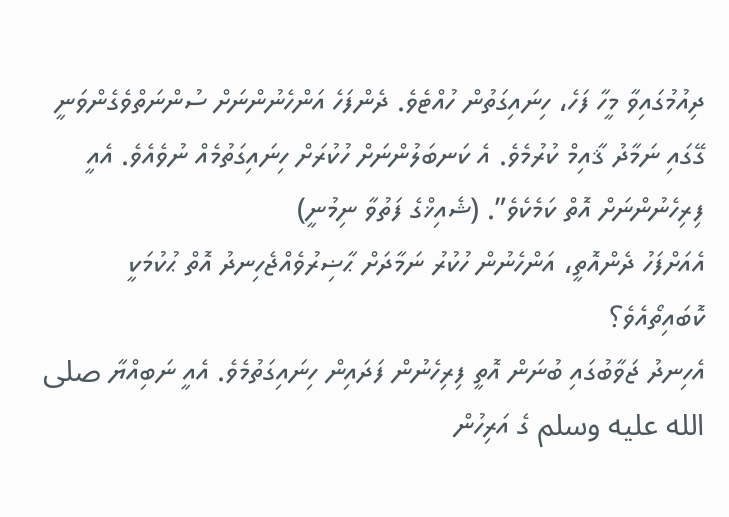ދިއުމުގައިވާ މީހާ ފަހެ، ހިނައިގަތުން ހުއްޓެވެ. ދެންފަހެ އަންހެނުންނަށް ސުންނަތްވެގެންވަނީ ގޭގައި ނަމާދު ޤާއިމް ކުރުމެވެ. އެ ކަނބަލުންނަށް ހުކުރަށް ހިނައިގަތުމެއް ނުވެއެވެ. އެއީ ފިރިހެނުންނަށް އޮތް ކަމެކެވެ”. (ޝެއިޚްގެ ފަތުވާ ނިމުނީ)
އެއަށްފަހު ދެންއޮތީ، އަންހެނުން ހުކުރު ނަމާދަށް ޙާޟިރުވެއްޖެހިނދު އޮތް ޙުކުމަކީ ކޮބައިތޯއެވެ؟
އެހިނދު ޖަވާބުގައި ބުނަން އޮތީ ފިރިހެނުން ފަދައިން ހިނައިގަތުމެވެ. އެއީ ނަބިއްޔާ صلى الله عليه وسلم ގެ އަރިހުން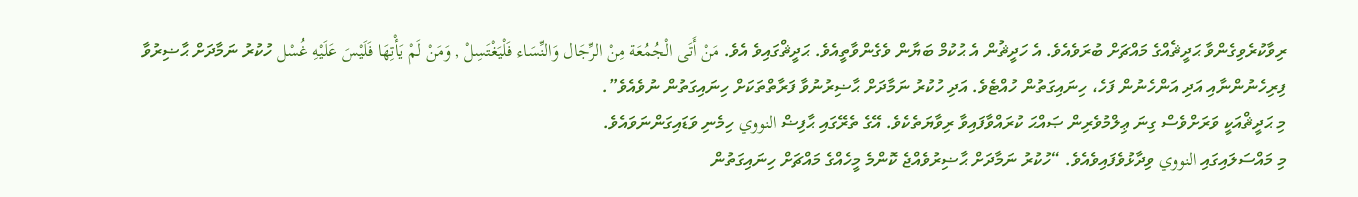ރިވާކުރެވިގެންވާ ޙަދީޘެއްގެ މައްޗަށް ބުރަވެއެވެ. އެ ހަދީޘުން އެ ޙުކުމް ބަޔާން ވެގެންވާތީއެވެ. ޙަދީޘްގައިވެ އެވެ. مَنْ أَتَى الْجُمُعَة مِنْ الرِّجَال وَالنِّسَاء فَلْيَغْتَسِلْ , وَمَنْ لَمْ يَأْتِهَا فَلَيْسَ عَلَيْهِ غُسْل ހުކުރު ނަމާދަށް ޙާޟިރުވާ ފިރިހެނުންނާއި އަދި އަންހެނުން ފަހެ، ހިނައިގަތުން ހުއްޓެވެ. އަދި ހުކުރު ނަމާދަށް ޙާޟިރުނުވާ ފަރާތްތަކަށް ހިނައިގަތުން ނުވެއެވެ”.
މި ޙަދީޘްއަކީ ވަރަށްވެސް ގިނަ ޢިލްމުވެރިން ޞައްޙަ ކުރައްވާފައިވާ ރިވާޔަތެކެވެ. އޭގެ ތެރޭގައި ޙާފިޟް النووي ހިމެނި ވަޑައިގަންނަވައެވެ.
މި މައްސަލައިގައި النووي ވިދާޅުވެފައިވެއެވެ. “ހުކުރު ނަމާދަށް ޙާޟިރުވެއްޖެ ކޮންމެ މީހެއްގެ މައްޗަށް ހިނައިގަތުން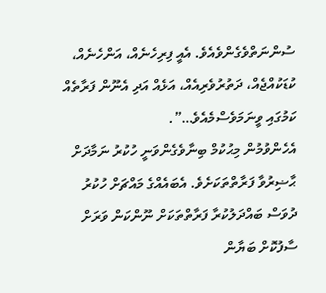ސުންނަތްވެގެންވެއެވެ. އެއީ ފިރިހެނެއް، އަންހެނެއް، ކުޑަކުއްޖެއް، ދަތުރުވެރިއެއް، އަޅެއް އަދި އެނޫން ފަރާތެއް ކަމުގައި ވީނަމަވެސްމެއެވެ…”.
އެހެންވުމުން މިޙުކުމް ބިނާވެގެންވަނީ ހުކުރު ނަމާދަށް ޙާޟިރުވާ ފަރާތްތަކަށެވެ. އެބައެއްގެ މައްޗަށް ހުކުރު ދުވަސް ބައްދަލުކުރާ ފަރާތްތަކަށް ނޫންކަން ވަރަށް ސާފުކޮށް ބަޔާން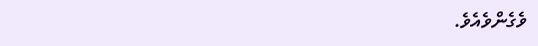ވެގެންވެއެވެ.